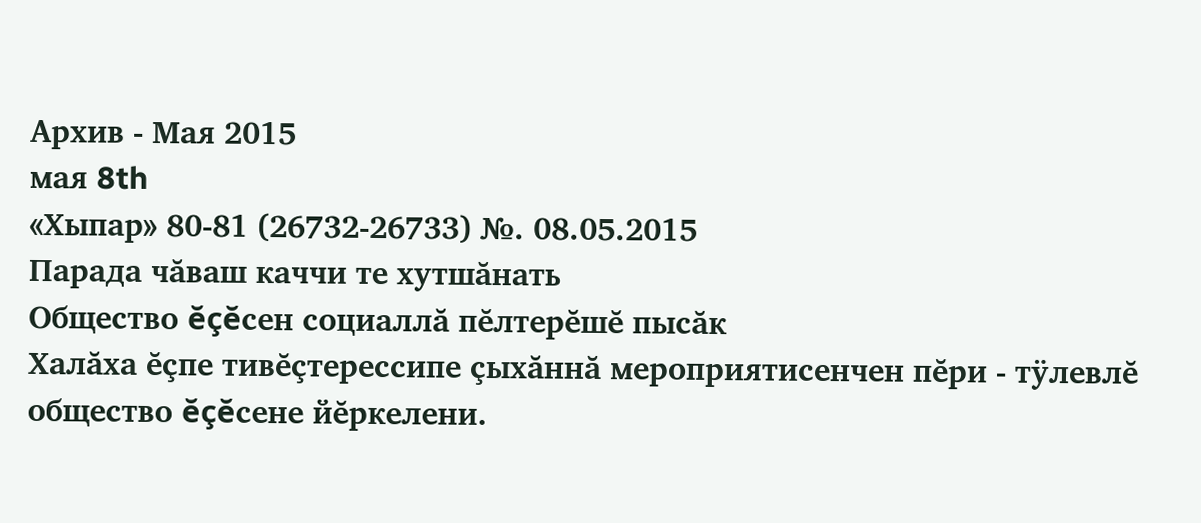Архив - Мая 2015
мая 8th
«Хыпар» 80-81 (26732-26733) №. 08.05.2015
Парада чăваш каччи те хутшăнать
Общество ĕçĕсен социаллă пĕлтерĕшĕ пысăк
Халăха ĕçпе тивĕçтерессипе çыхăннă мероприятисенчен пĕри - тÿлевлĕ общество ĕçĕсене йĕркелени.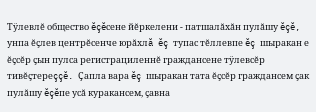Тÿлевлĕ общество ĕçĕсене йĕркелени - патшалăхăн пулăшу ĕçĕ, унпа ĕçлев центрĕсенче юрăхлă ĕç тупас тĕллевпе ĕç шыракан е ĕçсĕр çын пулса регистрациленнĕ граждансене тÿлевсĕр тивĕçтереççĕ. Çапла вара ĕç шыракан тата ĕçсĕр граждансем çак пулăшу ĕçĕпе усă куракансем, çавна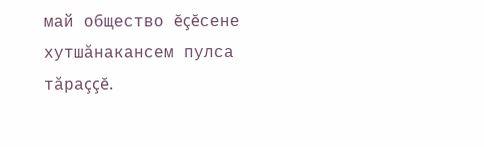май общество ĕçĕсене хутшăнакансем пулса тăраççĕ.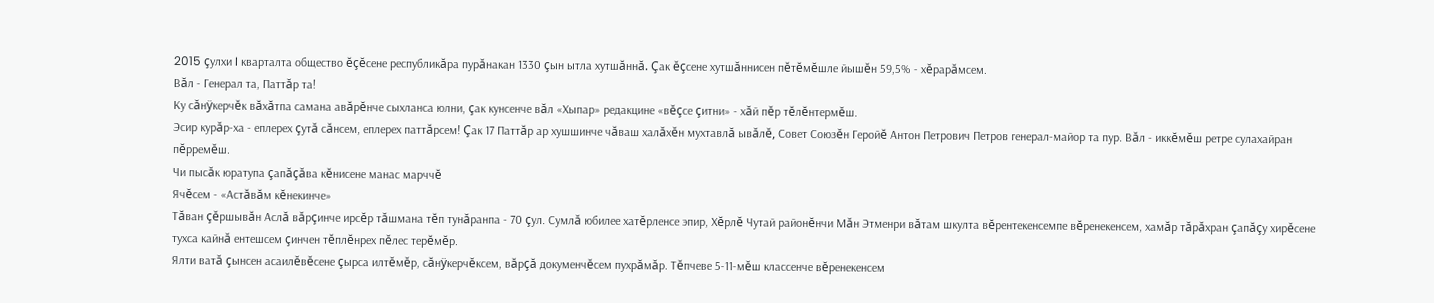2015 çулхи I кварталта общество ĕçĕсене республикăра пурăнакан 1330 çын ытла хутшăннă. Çак ĕçсене хутшăннисен пĕтĕмĕшле йышĕн 59,5% - хĕрарăмсем.
Вăл - Генерал та, Паттăр та!
Ку сăнÿкерчĕк вăхăтпа самана авăрĕнче сыхланса юлни, çак кунсенче вăл «Хыпар» редакцине «вĕçсе çитни» - хăй пĕр тĕлĕнтермĕш.
Эсир курăр-ха - еплерех çутă сăнсем, еплерех паттăрсем! Çак 17 Паттăр ар хушшинче чăваш халăхĕн мухтавлă ывăлĕ, Совет Союзĕн Геройĕ Антон Петрович Петров генерал-майор та пур. Вăл - иккĕмĕш ретре сулахайран пĕрремĕш.
Чи пысăк юратупа çапăçăва кĕнисене манас марччĕ
Ячĕсем - «Астăвăм кĕнекинче»
Тăван çĕршывăн Аслă вăрçинче ирсĕр тăшмана тĕп тунăранпа - 70 çул. Сумлă юбилее хатĕрленсе эпир, Хĕрлĕ Чутай районĕнчи Мăн Этменри вăтам шкулта вĕрентекенсемпе вĕренекенсем, хамăр тăрăхран çапăçу хирĕсене тухса кайнă ентешсем çинчен тĕплĕнрех пĕлес терĕмĕр.
Ялти ватă çынсен асаилĕвĕсене çырса илтĕмĕр, сăнÿкерчĕксем, вăрçă докуменчĕсем пухрăмăр. Тĕпчеве 5-11-мĕш классенче вĕренекенсем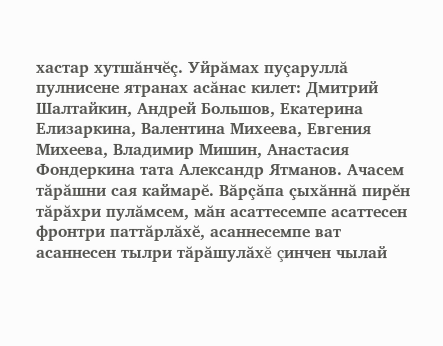хастар хутшăнчĕç. Уйрăмах пуçаруллă пулнисене ятранах асăнас килет: Дмитрий Шалтайкин, Андрей Большов, Екатерина Елизаркина, Валентина Михеева, Евгения Михеева, Владимир Мишин, Анастасия Фондеркина тата Александр Ятманов. Ачасем тăрăшни сая каймарĕ. Вăрçăпа çыхăннă пирĕн тăрăхри пулăмсем, мăн асаттесемпе асаттесен фронтри паттăрлăхĕ, асаннесемпе ват асаннесен тылри тăрăшулăхĕ çинчен чылай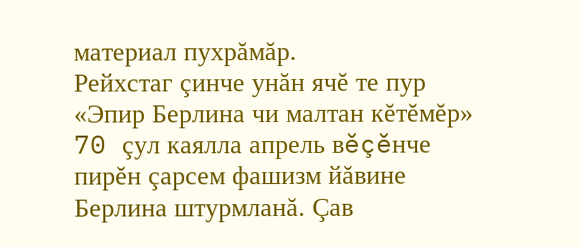материал пухрăмăр.
Рейхстаг çинче унăн ячĕ те пур
«Эпир Берлина чи малтан кĕтĕмĕр»
70 çул каялла апрель вĕçĕнче пирĕн çарсем фашизм йăвине Берлина штурмланă. Çав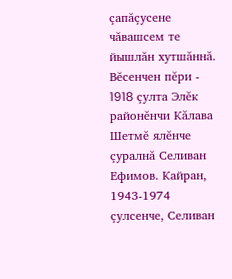çапăçусене чăвашсем те йышлăн хутшăннă. Вĕсенчен пĕри - 1918 çулта Элĕк районĕнчи Кăлава Шетмĕ ялĕнче çуралнă Селиван Ефимов. Кайран, 1943-1974 çулсенче, Селиван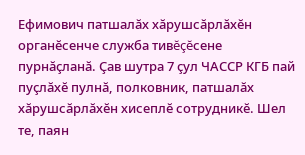Ефимович патшалăх хăрушсăрлăхĕн органĕсенче служба тивĕçĕсене пурнăçланă. Çав шутра 7 çул ЧАССР КГБ пай пуçлăхĕ пулнă, полковник, патшалăх хăрушсăрлăхĕн хисеплĕ сотрудникĕ. Шел те, паян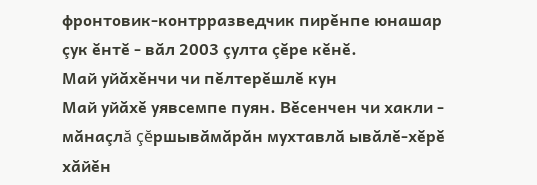фронтовик-контрразведчик пирĕнпе юнашар çук ĕнтĕ - вăл 2003 çулта çĕре кĕнĕ.
Май уйăхĕнчи чи пĕлтерĕшлĕ кун
Май уйăхĕ уявсемпе пуян. Вĕсенчен чи хакли - мăнаçлă çĕршывăмăрăн мухтавлă ывăлĕ-хĕрĕ хăйĕн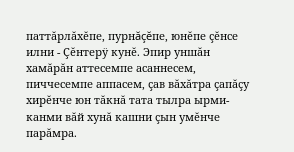паттăрлăхĕпе, пурнăçĕпе, юнĕпе çĕнсе илни - Çĕнтерÿ кунĕ. Эпир уншăн хамăрăн аттесемпе асаннесем, пиччесемпе аппасем, çав вăхăтра çапăçу хирĕнче юн тăкнă тата тылра ырми-канми вăй хунă кашни çын умĕнче парăмра.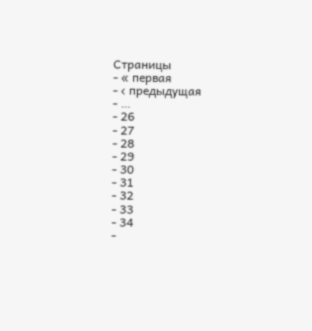Страницы
- « первая
- ‹ предыдущая
- …
- 26
- 27
- 28
- 29
- 30
- 31
- 32
- 33
- 34
-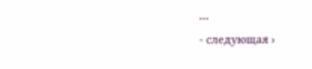…
- следующая ›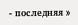- последняя »